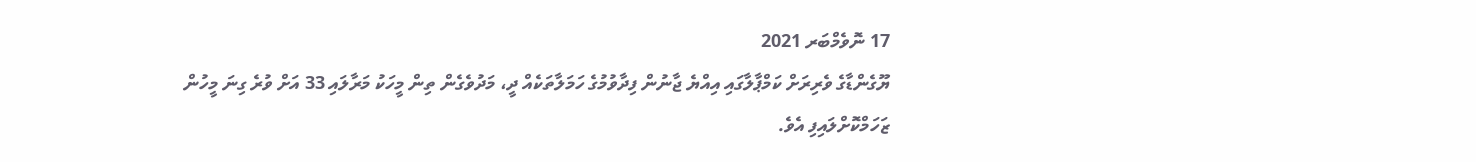17 ނޮވެމްބަރ 2021
ޔޫގެންޑާގެ ވެރިރަށް ކަމްޕާލާގައި އިއްޔެ ޖާނުން ފިދާވުމުގެ ހަމަލާތަކެއް ދީ، މަދުވެގެން ތިން މީހަކު މަރާލައި 33 އަށް ވުރެ ގިނަ މީހުން ޒަހަމްކޮށްލައިފި އެވެ.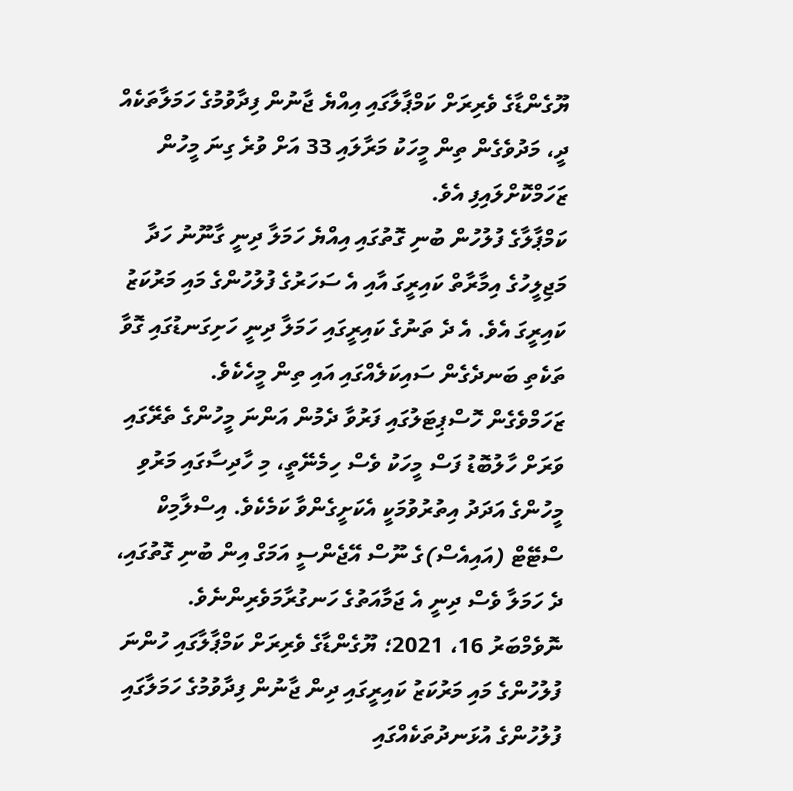ޔޫގެންޑާގެ ވެރިރަށް ކަމްޕާލާގައި އިއްޔެ ޖާނުން ފިދާވުމުގެ ހަމަލާތަކެއް ދީ، މަދުވެގެން ތިން މީހަކު މަރާލައި 33 އަށް ވުރެ ގިނަ މީހުން ޒަހަމްކޮށްލައިފި އެވެ.
ކަމްޕާލާގެ ފުލުހުން ބުނި ގޮތުގައި އިއްޔެ ހަމަލާ ދިނީ ގާނޫނު ހަދާ މަޖިލީހުގެ އިމާރާތް ކައިރީގަ އާއި އެ ސަހަރުގެ ފުލުހުންގެ މައި މަރުކަޒު ކައިރީގަ އެވެ. އެ ދެ ތަނުގެ ކައިރީގައި ހަމަލާ ދިނީ ހަށިގަނޑުގައި ގޮވާ ތަކެތި ބަނދެގެން ސައިކަލެއްގައި އައި ތިން މީހެކެވެ.
ޒަހަމްވެގެން ހޮސްޕިޓަލުގައި ފަރުވާ ދެމުން އަންނަ މީހުންގެ ތެރޭގައި ވަރަށް ހާލުބޮޑު ފަސް މީހަކު ވެސް ހިމެނޭތީ، މި ހާދިސާގައި މަރުވި މީހުންގެ އަދަދު އިތުރުވުމަކީ އެކަށީގެންވާ ކަމެކެވެ. އިސްލާމިކް ސްޓޭޓް (އައިއެސް)ގެ ނޫސް އޭޖެންސީ އަމަގް އިން ބުނި ގޮތުގައި، ދެ ހަމަލާ ވެސް ދިނީ އެ ޖަމާއަތުގެ ހަނގުރާމަވެރިންނެވެ.
ނޮވެމްބަރު 16، 2021؛ ޔޫގެންޑާގެ ވެރިރަށް ކަމްޕާލާގައި ހުންނަ ފުލުހުންގެ މައި މަރުކަޒު ކައިރީގައި ދިން ޖާނުން ފިދާވުމުގެ ހަމަލާގައި ފުލުހުންގެ އުޅަނދުތަކެއްގައި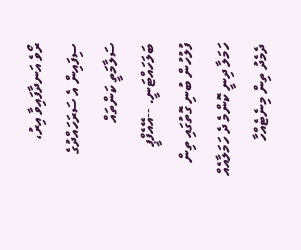ރޯވެ އަނދާފައިވާ އިރު، ސިފައިން އެ ސަރަހައްދުގެ ސަލާމަތީ ކަންތައް ބަލަހައްޓަނީ. --އޭއެފްޕީ
ފުލުހުން ބުނި ގޮތުގައި ތިން ހަމަލާ ދިނީ ކޮންމެ ދެ ހަމަލާއެއް ދެމެދު ތިން މިނެޓެއްހާ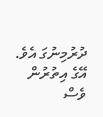ދުރުމިނުގަ އެވެ. އޭގެ އިތުރުން ވެސް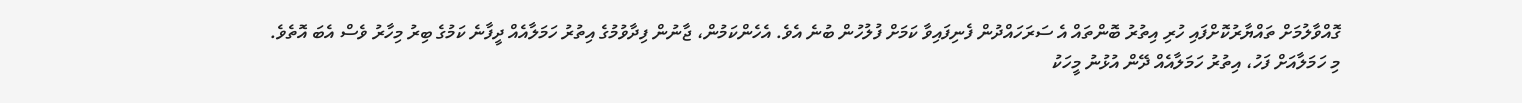ގޮއްވާލުމަށް ތައްޔާރުކޮށްފައި ހުރި އިތުރު ބޮންތައް އެ ސަރަހައްދުން ފެނިފައިވާ ކަމަށް ފުލުހުން ބުނެ އެވެ. އެހެންކަމުން، ޖާނުން ފިދާވުމުގެ އިތުރު ހަމަލާއެއް ދީފާނެ ކަމުގެ ބިރު މިހާރު ވެސް އެބަ އޮތެވެ.
މި ހަމަލާއަށް ފަހު، އިތުރު ހަމަލާއެއް ދޭން އުޅުނު މީހަކު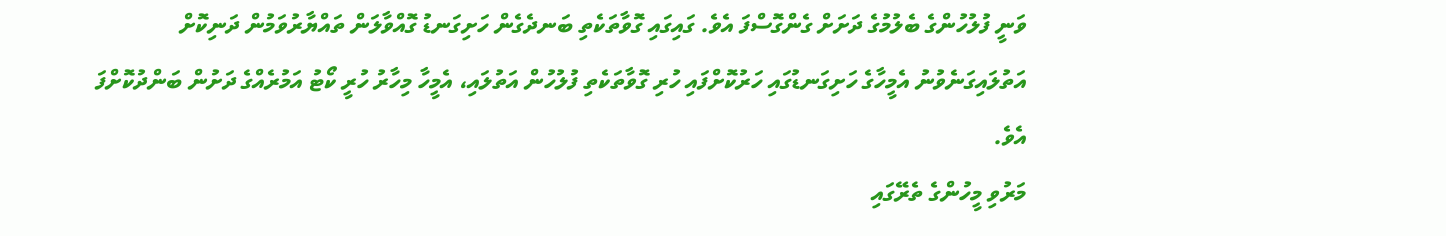ވަނީ ފުލުހުންގެ ބެލުމުގެ ދަށަށް ގެންގޮސްފަ އެވެ. ގައިގައި ގޮވާތަކެތި ބަނދެގެން ހަށިގަނޑު ގޮއްވާލަން ތައްޔާރުވަމުން ދަނިކޮށް އަތުލައިގަނެވުނު އެމީހާގެ ހަށިގަނޑުގައި ހަރުކޮށްފައި ހުރި ގޮވާތަކެތި ފުލުހުން އަތުލައި، އެމީހާ މިހާރު ހުރީ ކޯޓު އަމުރެއްގެ ދަށުން ބަންދުކޮށްފަ އެވެ.
މަރުވި މީހުންގެ ތެރޭގައި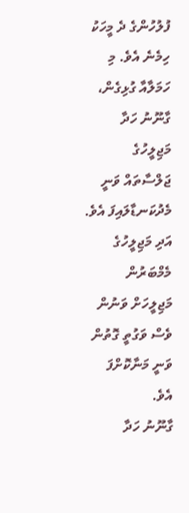ފުލުހުންގެ ދެ މީހަކު ހިމެނެ އެވެ. މި ހަމަލާއާ ގުޅިގެން، ގާނޫނު ހަދާ މަޖިލީހުގެ ޖަލްސާތައް ވަނީ މެދުކަނޑާލައިފަ އެވެ. އަދި މަޖިލީހުގެ މެމްބަރުން މަޖިލީހަށް ވަނުން ވެސް ވަގުތީ ގޮތުން ވަނީ މަނާކޮށްފަ އެވެ.
ގާނޫނު ހަދާ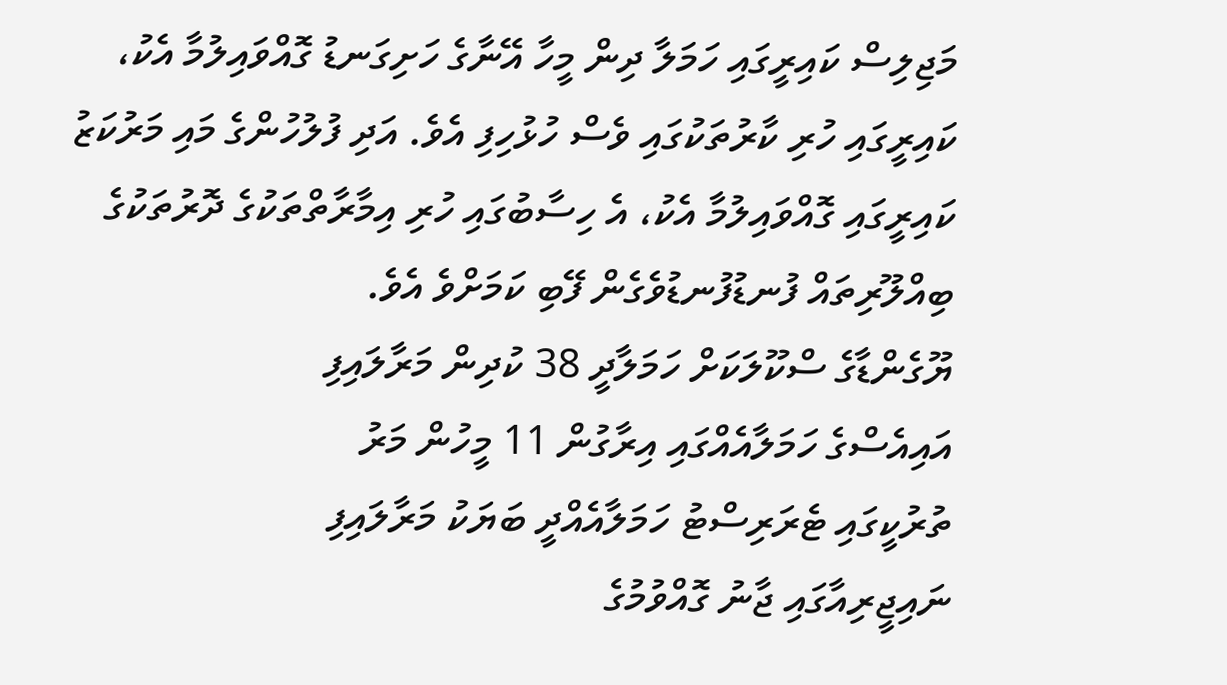މަޖިލިސް ކައިރީގައި ހަމަލާ ދިން މީހާ އޭނާގެ ހަށިގަނޑު ގޮއްވައިލުމާ އެކު، ކައިރީގައި ހުރި ކާރުތަކުގައި ވެސް ހުޅުހިފި އެވެ. އަދި ފުލުހުންގެ މައި މަރުކަޒު ކައިރީގައި ގޮއްވައިލުމާ އެކު، އެ ހިސާބުގައި ހުރި އިމާރާތްތަކުގެ ދޮރުތަކުގެ ބިއްލޫރިތައް ފުނޑުފުނޑުވެގެން ފޭބި ކަމަށްވެ އެވެ.
ޔޫގެންޑާގެ ސްކޫލަކަށް ހަމަލާދީ 38 ކުދިން މަރާލައިފި
އައިއެސްގެ ހަމަލާއެއްގައި އިރާގުން 11 މީހުން މަރު
ތުރުކީގައި ޓެރަރިސްޓު ހަމަލާއެއްދީ ބަޔަކު މަރާލައިފި
ނައިޖީރިއާގައި ޖާނު ގޮއްވުމުގެ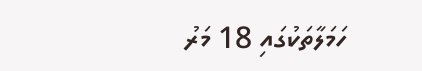ހަމަލާތަކުގައި 18 މަރު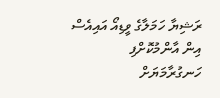ރަޝިޔާ ހަމަލާގެ ވީޑިއޯ އައިއެސް އިން އާންމުކޮށްފި
ހަނގުރާމަޔަށް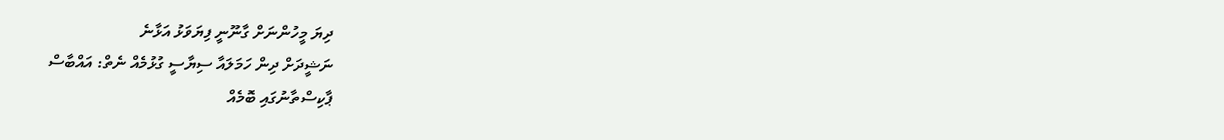ދިޔަ މީހުންނަށް ގާނޫނީ ފިޔަވަޅު އަޅާނެ
ނަޝީދަށް ދިން ހަމަލައާ ސިޔާސީ ގުޅުމެއް ނެތް: އައްބާސް
ޕާކިސްތާނުގައި ބޮމެއް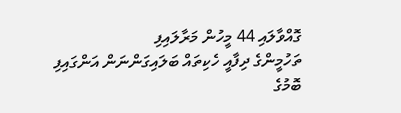ގޮއްވާލައި 44 މީހުން މަރާލައިފި
ތަހުމީންގެ ދިފާއީ ހެކިތައް ބަލައިގަންނަން އަންގައިފި
ބޮމުގެ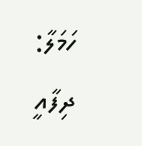ހަމަލާ: ދިފާއީ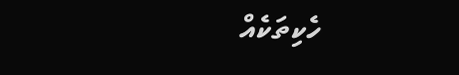ހެކިތަކެއް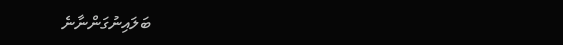ބަލައިނުގަންނާނެ